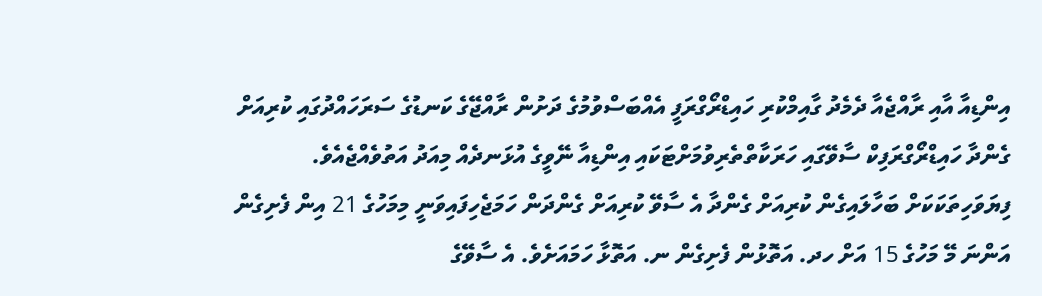އިންޑިއާ އާއި ރާއްޖެއާ ދެމެދު ގާއިމްކުރި ހައިޑްރޯގްރަފީ އެއްބަސްވުމުގެ ދަށުން ރާއްޖޭގެ ކަނޑުގެ ސަރަހައްދުގައި ކުރިއަށް ގެންދާ ހައިޑްރޯގްރަފިކް ސާވޭގައި ހަރަކާތްތެރިވުމަށްޓަކައި އިންޑިއާ ނޭވީގެ އުޅަނދެއް މިއަދު އަތުވެއްޖެއެވެ.
ފިޔަވަހިތަކަކަށް ބަހާލައިގެން ކުރިއަށް ގެންދާ އެ ސާވޭ ކުރިއަށް ގެންދަން ހަމަޖެހިފައިވަނީ މިމަހުގެ 21 އިން ފެށިގެން އަންނަ މޭ މަހުގެ 15 އަށް ހދ. އަތޮޅުން ފެށިގެން ނ. އަތޮޅާ ހަމައަށެވެ. އެ ސާވޭގެ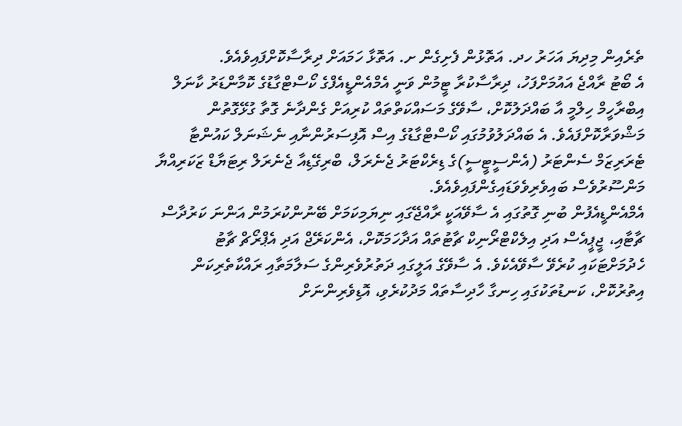ތެރެއިން މިދިޔަ އަހަރު ހދ. އަތޮޅުން ފެށިގެން ށ. އަތޮޅާ ހަމައަށް ދިރާސާކޮށްފައިވެއެވެ.
އެ ބޯޓު ރާއްޖެ އައުމަށްފަހު، ދިރާސާކުރާ ޓީމުން ވަނީ އެމްއެންޑީއެފްގެ ކޯސްޓްގާޑުގެ ކޮމާންޑަރު ކާނަލް އިބްރާހީމް ހިލްމީ އާ ބައްދަލުކޮށް، ސާވޭގެ މަސައްކަތްތައް ކުރިއަށް ގެންދާނެ ގޮތާ ގުޅޭގޮތުން މަޝްވަރާކޮށްފައެވެ. އެ ބައްދަލުވުމުގައި ކޯސްޓްގާޑުގެ އިސް އޮފިސަރުންނާއި ނެޝަނަލް ކައުންޓާ ޓެރަރިޒަމް ސެންޓަރު (އެންސީޓީސީ)ގެ ޑިރެކްޓަރު ޖެނެރަލް، ބްރިގޭޑިއާ ޖެނެރަލް ރިޓަޔާޑް ޒަކަރިއްޔާ މަންސޫރުވެސް ބައިވެރިވެވަޑައިގެންފައިވެއެވެ.
އެމްއެންޑީއެފުން ބުނި ގޮތުގައި އެ ސާވޭއަކީ ރާއްޖޭގައި ނިޔަމިކަމަށް ބޭނުންކުރަމުން އަންނަ ކަރުދާސް ޗާޓާއި، ޖީޕީއެސް އަދި އިލެކްޓްރޯނިކް ޗާޓުތައް އަދާހަމަކޮށް، އެންކަރޭޖް އަދި އެޕްރޯޗް ޗާޓު ހެދުމަށްޓަކައި ކުރެވޭ ސާވޭއެކެވެ. އެ ސާވޭގެ އަލީގައި ދަތުރުވެރިންގެ ސަލާމަތާއި ރައްކާތެރިކަން އިތުރުކޮށް، ކަނޑުތަކުގައި ހިނގާ ހާދިސާތައް މަދުކުރެވި، އޮޑިވެރިންނަށް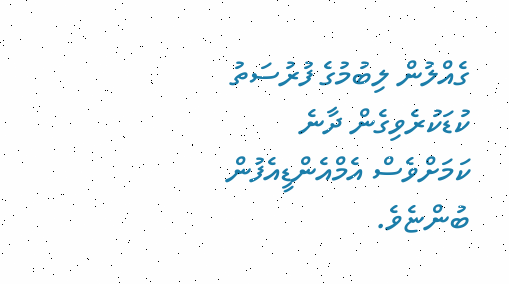ގެއްލުން ލިބުމުގެ ފުރުސަތު ކުޑަކުރެވިގެން ދާނެ ކަމަށްވެސް އެމްއެންޑީއެފުން ބުންޏެވެ.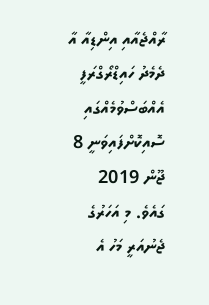ރާއްޖެއާއި އިންޑިއާ އާ ދެމެދު ހައިޑްރޯގްރަފީ އެއްބަސްވުމެއްގައި ސޮއިކޮށްފައިވަނީ 8 ޖޫން 2019 ގައެވެ. މި އަހަރުގެ ޖެނުއަރީ މަހު އެ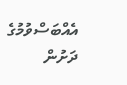އެއްބަސްވުމުގެ ދަށުން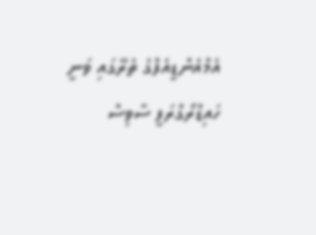އެމްއެންޑީއެފްގެ ތެރޭގައި ވަނީ ހައިޑްރޯގްރަފީ ސާވިސް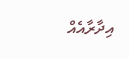އިދާރާއެއް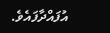އުފައްދާފައެވެ.